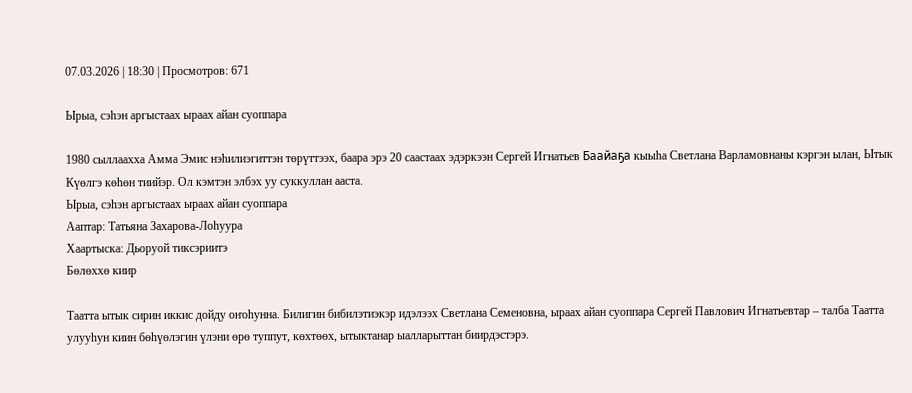07.03.2026 | 18:30 | Просмотров: 671

Ырыа, сэһэн аргыстаах ыраах айан суоппара

1980 сыллаахха Амма Эмис нэһилиэгиттэн төрүттээх, баара эрэ 20 саастаах эдэркээн Сергей Игнатьев Баайаҕа кыыһа Светлана Варламовнаны кэргэн ылан, Ытык Күөлгэ көһөн тиийэр. Ол кэмтэн элбэх уу суккуллан ааста.
Ырыа, сэһэн аргыстаах ыраах айан суоппара
Ааптар: Татьяна Захарова-Лоһуура
Хаартыска: Дьоруой тиксэриитэ
Бөлөххө киир

Таатта ытык сирин иккис дойду оҥоһунна. Билигин бибилэтиэкэр идэлээх Светлана Семеновна, ыраах айан суоппара Сергей Павлович Игнатьевтар – талба Таатта улууһун киин бөһүөлэгин үлэни өрө туппут, көхтөөх, ытыктанар ыалларыттан биирдэстэрэ.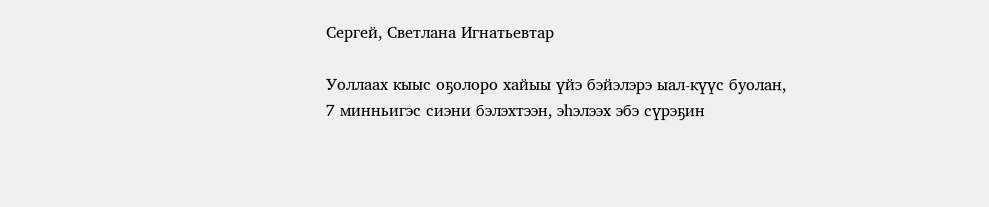Сергей, Светлана Игнатьевтар

Уоллаах кыыс оҕолоро хайыы үйэ бэйэлэрэ ыал-күүс буолан, 7 минньигэс сиэни бэлэхтээн, эһэлээх эбэ сүрэҕин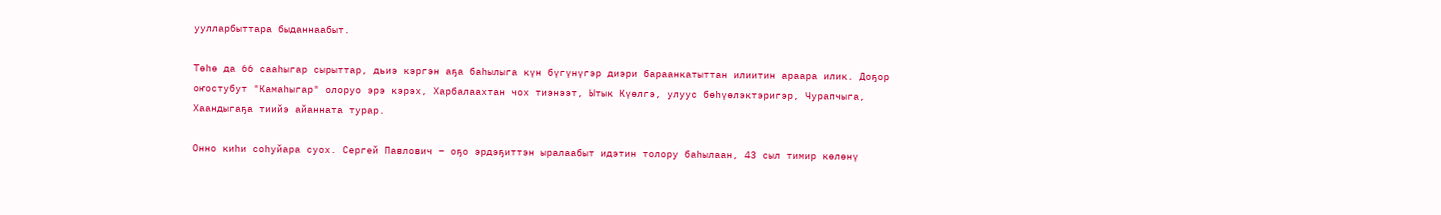уулларбыттара быданнаабыт.

Төһө да 66 сааһыгар сырыттар, дьиэ кэргэн аҕа баһылыга күн бүгүнүгэр диэри бараанкатыттан илиитин араара илик. Доҕор оҥостубут "Камаһыгар" олоруо эрэ кэрэх, Харбалаахтан чох тиэнээт, Ытык Күөлгэ, улуус бөһүөлэктэригэр, Чурапчыга, Хаандыгаҕа тиийэ айанната турар.

Онно киһи соһуйара суох. Сергей Павлович – оҕо эрдэҕиттэн ыралаабыт идэтин толору баһылаан, 43 сыл тимир көлөнү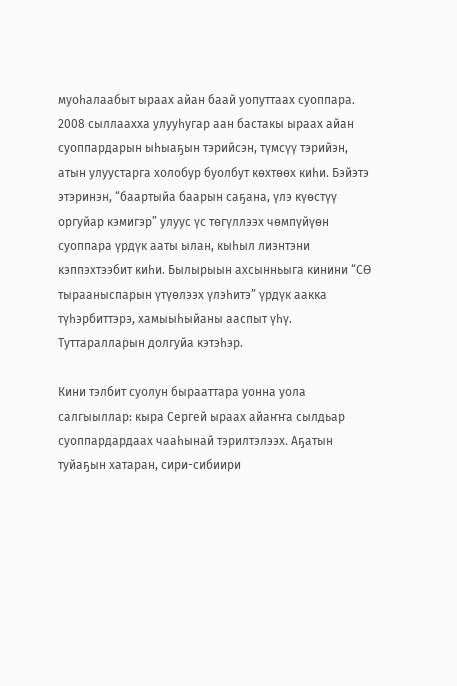муоһалаабыт ыраах айан баай уопуттаах суоппара. 2008 сыллаахха улууһугар аан бастакы ыраах айан суоппардарын ыһыаҕын тэрийсэн, түмсүү тэрийэн, атын улуустарга холобур буолбут көхтөөх киһи. Бэйэтэ этэринэн, “баартыйа баарын саҕана, үлэ күөстүү оргуйар кэмигэр” улуус үс төгүллээх чөмпүйүөн суоппара үрдүк ааты ылан, кыһыл лиэнтэни кэппэхтээбит киһи. Былырыын ахсынньыга кинини “СӨ тырааныспарын үтүөлээх үлэһитэ” үрдүк аакка түһэрбиттэрэ, хамыыһыйаны ааспыт үһү. Туттаралларын долгуйа кэтэһэр.

Кини тэлбит суолун бырааттара уонна уола салгыыллар: кыра Сергей ыраах айаҥҥа сылдьар суоппардардаах чааһынай тэрилтэлээх. Аҕатын туйаҕын хатаран, сири-сибиири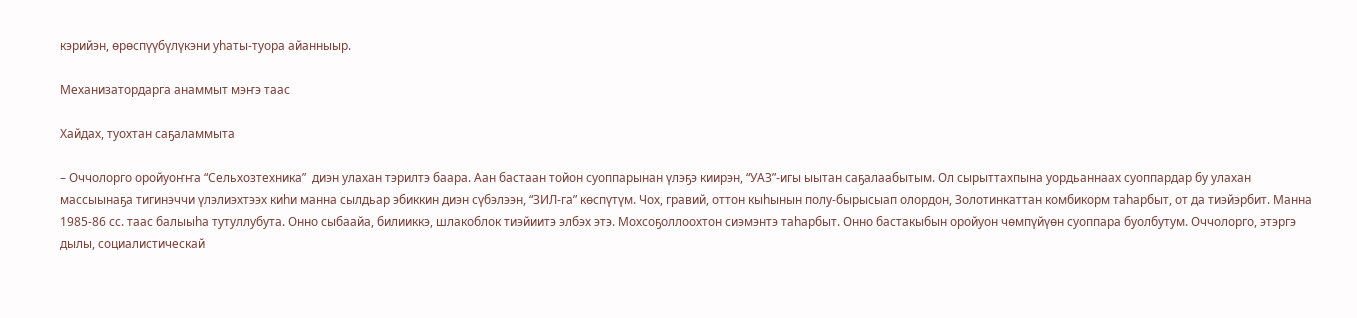кэрийэн, өрөспүүбүлүкэни уһаты-туора айанныыр.

Механизатордарга анаммыт мэҥэ таас

Хайдах, туохтан саҕаламмыта

– Оччолорго оройуоҥҥа “Сельхозтехника”  диэн улахан тэрилтэ баара. Аан бастаан тойон суоппарынан үлэҕэ киирэн, “УАЗ”-игы ыытан саҕалаабытым. Ол сырыттахпына уордьаннаах суоппардар бу улахан массыынаҕа тигинэччи үлэлиэхтээх киһи манна сылдьар эбиккин диэн сүбэлээн, “ЗИЛ-га” көспүтүм. Чох, гравий, оттон кыһынын полу-бырысыап олордон, Золотинкаттан комбикорм таһарбыт, от да тиэйэрбит. Манна 1985-86 сс. таас балыыһа тутуллубута. Онно сыбаайа, билииккэ, шлакоблок тиэйиитэ элбэх этэ. Мохсоҕоллоохтон сиэмэнтэ таһарбыт. Онно бастакыбын оройуон чөмпүйүөн суоппара буолбутум. Оччолорго, этэргэ дылы, социалистическай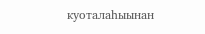куоталаһыынан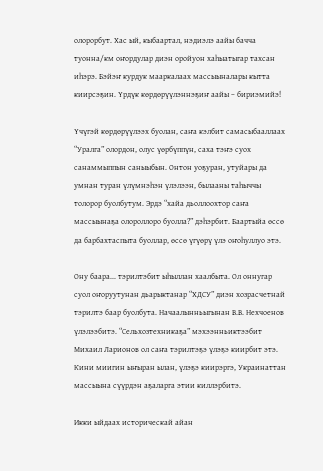олорорбут. Хас ый, кыбаартал, нэдиэлэ аайы бачча туонна/км оҥордулар диэн оройуон хаһыатыгар тахсан иһэрэ. Бэйэҥ курдук мааркалаах массыыналары кытта киирсэҕин. Үрдүк көрдөрүүлэннэҕиҥ аайы – бириэмийэ!

Үчүгэй көрдөрүүлээх буолан, саҥа кэлбит самасыбааллаах “Уралга” олордон, олус үөрбүппүн, саха тэҥэ суох санаммыппын саныыбын. Онтон уоҕуран, утуйары да умнан туран үлүмнэһэн үлэлээн, былааны таһыччы толорор буолбутум. Эрдэ “хайа дьоллоохтор саҥа массыынаҕа олороллоро буолла?” дэһэрбит. Баартыйа өссө да барбахтаспыта буоллар, өссө үгүөрү үлэ оҥоһуллуо этэ.

Ону баара... тэрилтэбит ыһыллан хаалбыта. Ол оннугар суол оҥоруутунан дьарыктанар “ХДСУ” диэн хозрасчетнай тэрилтэ баар буолбута. Начаалынньыгынан В.В. Нехчоенов үлэлээбитэ. “Сельхозтехникаҕа” мэхээнньиктээбит Михаил Ларионов ол саҥа тэрилтэҕэ үлэҕэ киирбит этэ. Кини миигин ыҥыран ылан, үлэҕэ киирэргэ, Украинаттан массыына сүүрдэн аҕаларга этии киллэрбитэ.

Икки ыйдаах историческай айан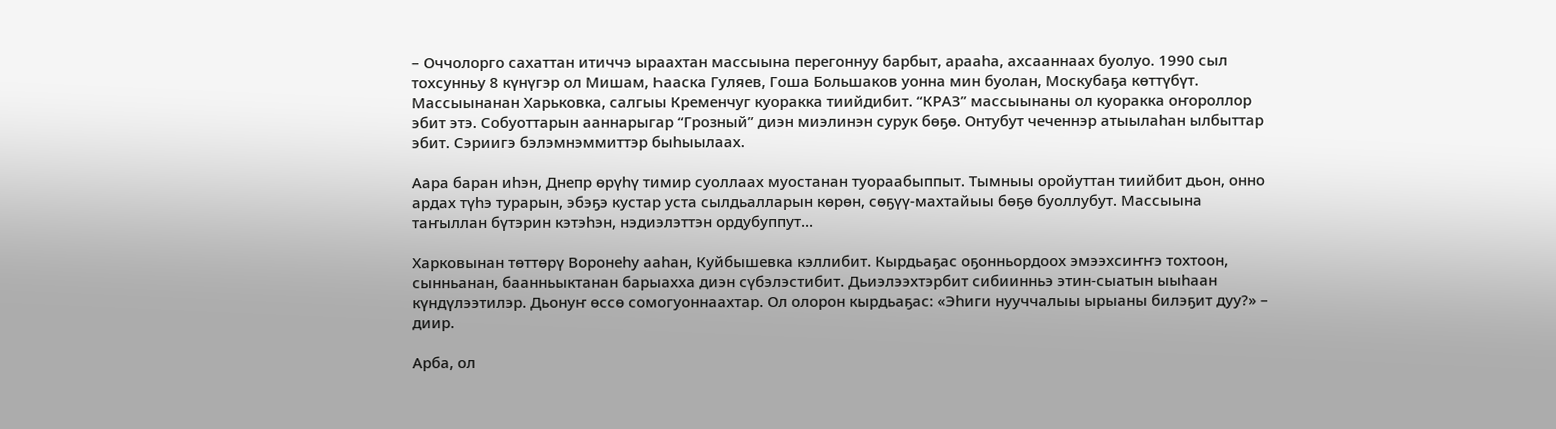– Оччолорго сахаттан итиччэ ыраахтан массыына перегоннуу барбыт, арааһа, ахсааннаах буолуо. 1990 сыл тохсунньу 8 күнүгэр ол Мишам, Һааска Гуляев, Гоша Большаков уонна мин буолан, Москубаҕа көттүбүт. Массыынанан Харьковка, салгыы Кременчуг куоракка тиийдибит. “КРАЗ” массыынаны ол куоракка оҥороллор эбит этэ. Собуоттарын ааннарыгар “Грозный” диэн миэлинэн сурук бөҕө. Онтубут чеченнэр атыылаһан ылбыттар эбит. Сэриигэ бэлэмнэммиттэр быһыылаах.

Аара баран иһэн, Днепр өрүһү тимир суоллаах муостанан туораабыппыт. Тымныы оройуттан тиийбит дьон, онно ардах түһэ турарын, эбэҕэ кустар уста сылдьалларын көрөн, сөҕүү-махтайыы бөҕө буоллубут. Массыына таҥыллан бүтэрин кэтэһэн, нэдиэлэттэн ордубуппут...

Харковынан төттөрү Воронеһу ааһан, Куйбышевка кэллибит. Кырдьаҕас оҕонньордоох эмээхсиҥҥэ тохтоон, сынньанан, баанньыктанан барыахха диэн сүбэлэстибит. Дьиэлээхтэрбит сибиинньэ этин-сыатын ыыһаан күндүлээтилэр. Дьонуҥ өссө сомогуоннаахтар. Ол олорон кырдьаҕас: «Эһиги нууччалыы ырыаны билэҕит дуу?» – диир.

Арба, ол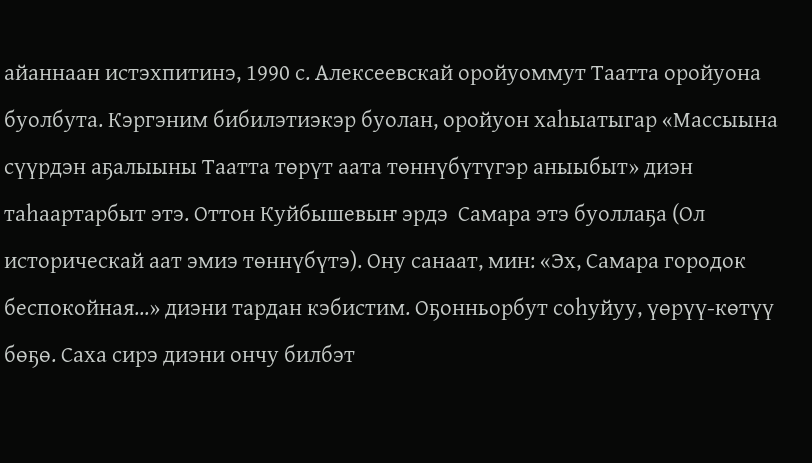айаннаан истэхпитинэ, 1990 с. Алексеевскай оройуоммут Таатта оройуона буолбута. Кэргэним бибилэтиэкэр буолан, оройуон хаһыатыгар «Массыына сүүрдэн аҕалыыны Таатта төрүт аата төннүбүтүгэр аныыбыт» диэн таһаартарбыт этэ. Оттон Куйбышевыҥ эрдэ  Самара этэ буоллаҕа (Ол историческай аат эмиэ төннүбүтэ). Ону санаат, мин: «Эх, Самара городок беспокойная...» диэни тардан кэбистим. Оҕонньорбут соһуйуу, үөрүү-көтүү бөҕө. Саха сирэ диэни ончу билбэт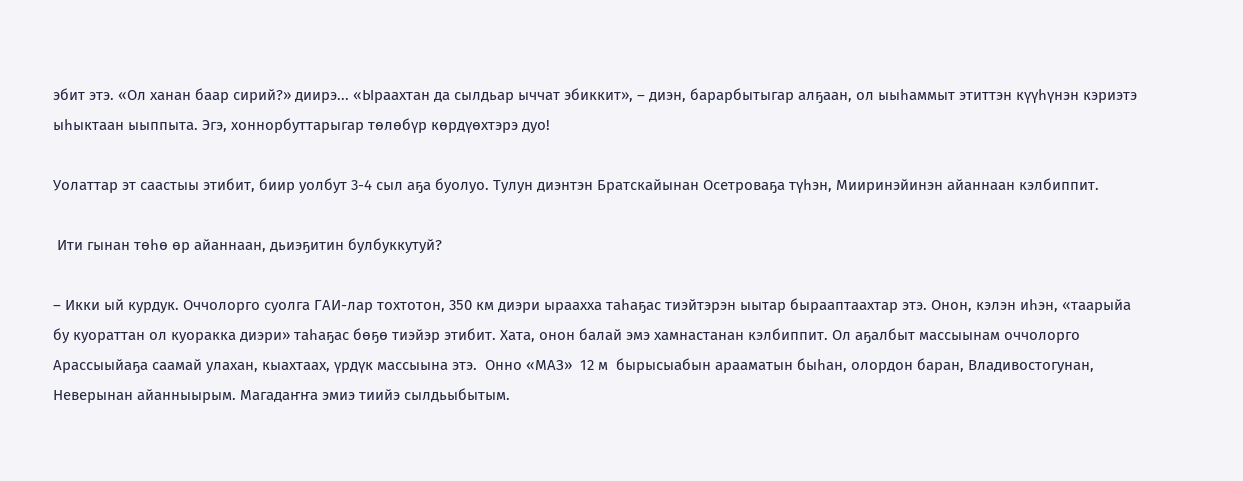эбит этэ. «Ол ханан баар сирий?» диирэ... «Ыраахтан да сылдьар ыччат эбиккит», – диэн, барарбытыгар алҕаан, ол ыыһаммыт этиттэн күүһүнэн кэриэтэ ыһыктаан ыыппыта. Эгэ, хоннорбуттарыгар төлөбүр көрдүөхтэрэ дуо!

Уолаттар эт саастыы этибит, биир уолбут 3-4 сыл аҕа буолуо. Тулун диэнтэн Братскайынан Осетроваҕа түһэн, Мииринэйинэн айаннаан кэлбиппит.

 Ити гынан төһө өр айаннаан, дьиэҕитин булбуккутуй?

– Икки ый курдук. Оччолорго суолга ГАИ-лар тохтотон, 350 км диэри ыраахха таһаҕас тиэйтэрэн ыытар бырааптаахтар этэ. Онон, кэлэн иһэн, «таарыйа бу куораттан ол куоракка диэри» таһаҕас бөҕө тиэйэр этибит. Хата, онон балай эмэ хамнастанан кэлбиппит. Ол аҕалбыт массыынам оччолорго Арассыыйаҕа саамай улахан, кыахтаах, үрдүк массыына этэ.  Онно «МАЗ»  12 м  бырысыабын арааматын быһан, олордон баран, Владивостогунан, Неверынан айанныырым. Магадаҥҥа эмиэ тиийэ сылдьыбытым.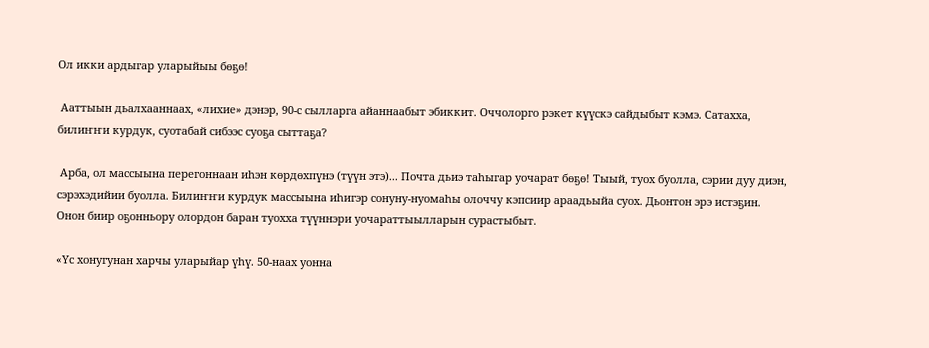Ол икки ардыгар уларыйыы бөҕө!

 Ааттыын дьалхааннаах, «лихие» дэнэр, 90-с сылларга айаннаабыт эбиккит. Оччолорго рэкет күүскэ сайдыбыт кэмэ. Сатахха, билиҥҥи курдук, суотабай сибээс суоҕа сыттаҕа?

 Арба, ол массыына перегоннаан иһэн көрдөхпүнэ (түүн этэ)... Почта дьиэ таһыгар уочарат бөҕө! Тыый, туох буолла, сэрии дуу диэн, сэрэхэдийии буолла. Билиҥҥи курдук массыына иһигэр сонуну-нуомаһы олоччу кэпсиир араадьыйа суох. Дьонтон эрэ истэҕин. Онон биир оҕонньору олордон баран туохха түүннэри уочараттыылларын сурастыбыт.

«Үс хонугунан харчы уларыйар үһү. 50-наах уонна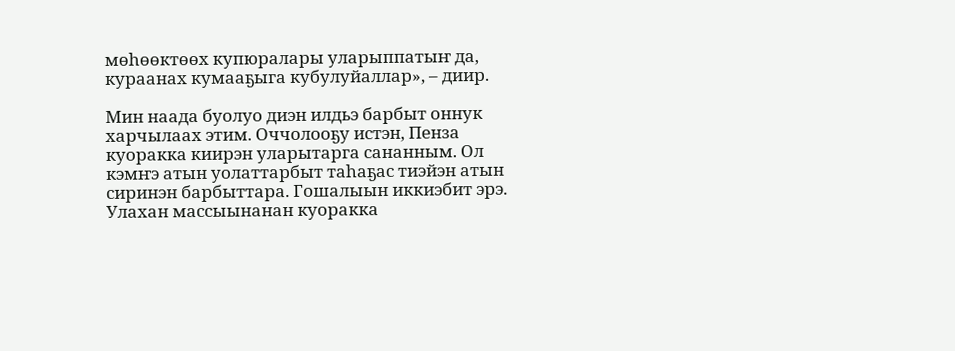мөһөөктөөх купюралары уларыппатыҥ да, кураанах кумааҕыга кубулуйаллар», – диир.

Мин наада буолуо диэн илдьэ барбыт оннук харчылаах этим. Оччолооҕу истэн, Пенза куоракка киирэн уларытарга сананным. Ол кэмҥэ атын уолаттарбыт таһаҕас тиэйэн атын сиринэн барбыттара. Гошалыын иккиэбит эрэ. Улахан массыынанан куоракка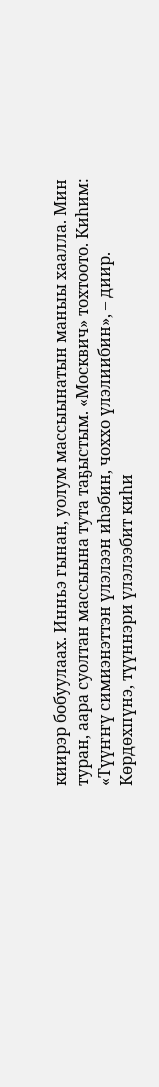киирэр бобуулаах. Инньэ гынан, уолум массыынатын маныы хаалла. Мин туран, аара суолтан массыына тута таҕыстым. «Москвич» тохтоото. Киһим: «Түүҥҥү симиэнэттэн үлэлээн иһэбин, чоххо үлэлиибин», – диир. Көрдөхпүнэ, түүннэри үлэлээбит киһи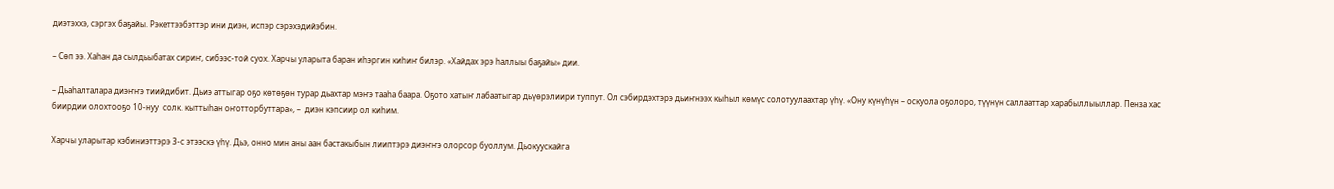диэтэххэ, сэргэх баҕайы. Рэкеттээбэттэр ини диэн, испэр сэрэхэдийэбин.

– Сөп ээ. Хаһан да сылдьыбатах сириҥ, сибээс-той суох. Харчы уларыта баран иһэргин киһиҥ билэр. «Хайдах эрэ һаллыы баҕайы» дии.

– Дьаһалталара диэҥҥэ тиийдибит. Дьиэ аттыгар оҕо көтөҕөн турар дьахтар мэҥэ тааһа баара. Оҕото хатыҥ лабаатыгар дьүөрэлиири туппут. Ол сэбирдэхтэрэ дьиҥнээх кыһыл көмүс солотуулаахтар үһү. «Ону күнүһүн – оскуола оҕолоро, түүнүн саллааттар харабыллыыллар. Пенза хас биирдии олохтооҕо 10-нуу  солк. кыттыһан оҥотторбуттара», –  диэн кэпсиир ол киһим.

Харчы уларытар кэбиниэттэрэ 3-с этээскэ үһү. Дьэ, онно мин аны аан бастакыбын лииптэрэ диэҥҥэ олорсор буоллум. Дьокуускайга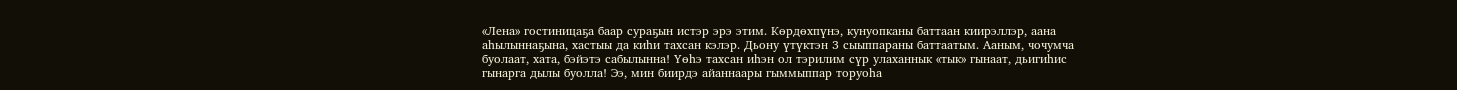«Лена» гостиницаҕа баар сураҕын истэр эрэ этим. Көрдөхпүнэ, кунуопканы баттаан киирэллэр, аана аһылыннаҕына, хастыы да киһи тахсан кэлэр. Дьону үтүктэн 3 сыыппараны баттаатым. Ааным, чочумча буолаат, хата, бэйэтэ сабылынна! Үөһэ тахсан иһэн ол тэрилим сүр улаханнык «тык» гынаат, дьигиһис гынарга дылы буолла! Ээ, мин биирдэ айаннаары гыммыппар торуоһа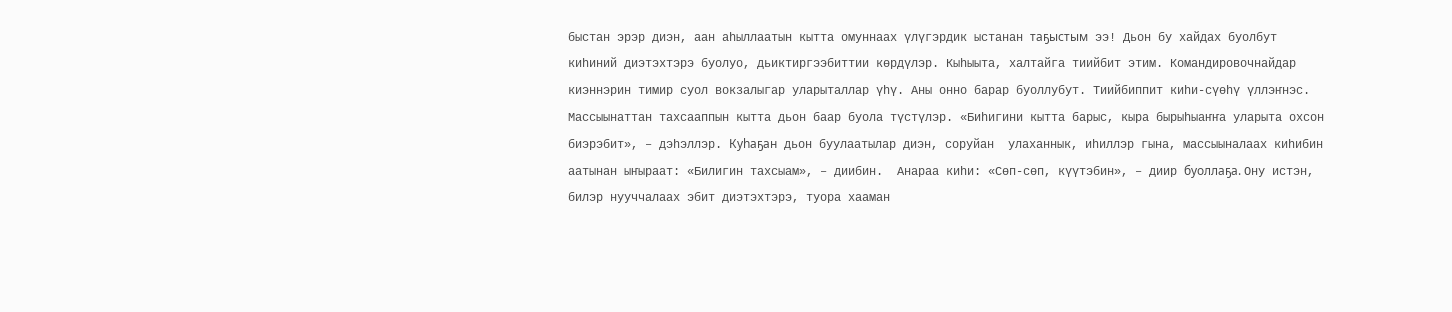быстан эрэр диэн, аан аһыллаатын кытта омуннаах үлүгэрдик ыстанан таҕыстым ээ! Дьон бу хайдах буолбут киһиний диэтэхтэрэ буолуо, дьиктиргээбиттии көрдүлэр. Кыһыыта, халтайга тиийбит этим. Командировочнайдар киэннэрин тимир суол вокзалыгар уларыталлар үһү. Аны онно барар буоллубут. Тиийбиппит киһи-сүөһү үллэҥнэс. Массыынаттан тахсааппын кытта дьон баар буола түстүлэр. «Биһигини кытта барыс, кыра бырыһыаҥҥа уларыта охсон биэрэбит», – дэһэллэр. Куһаҕан дьон буулаатылар диэн, соруйан  улаханнык, иһиллэр гына, массыыналаах киһибин аатынан ыҥыраат: «Билигин тахсыам», – диибин.  Анараа киһи: «Сөп-сөп, күүтэбин», – диир буоллаҕа. Ону истэн, билэр нууччалаах эбит диэтэхтэрэ, туора хааман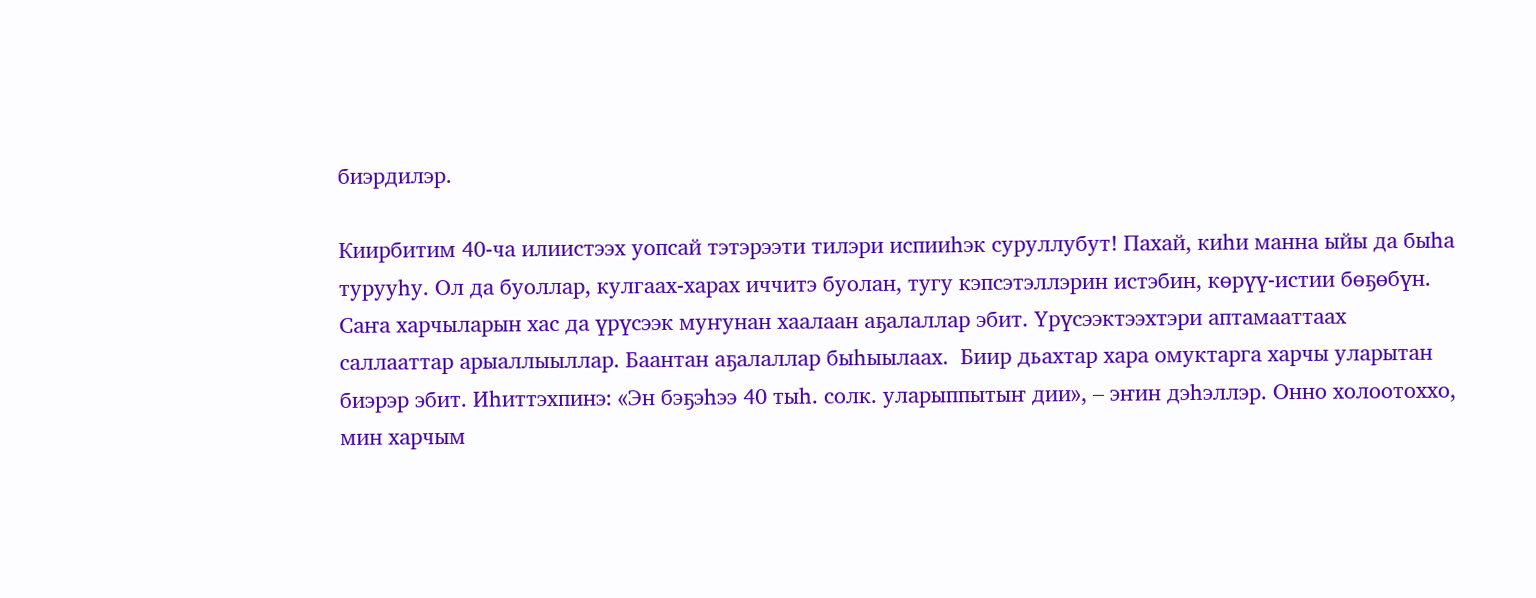биэрдилэр.

Киирбитим 40-ча илиистээх уопсай тэтэрээти тилэри испииһэк суруллубут! Пахай, киһи манна ыйы да быһа турууһу. Ол да буоллар, кулгаах-харах иччитэ буолан, тугу кэпсэтэллэрин истэбин, көрүү-истии бөҕөбүн. Саҥа харчыларын хас да үрүсээк муҥунан хаалаан аҕалаллар эбит. Үрүсээктээхтэри аптамааттаах саллааттар арыаллыыллар. Баантан аҕалаллар быһыылаах.  Биир дьахтар хара омуктарга харчы уларытан биэрэр эбит. Иһиттэхпинэ: «Эн бэҕэһээ 40 тыһ. солк. уларыппытыҥ дии», – эҥин дэһэллэр. Онно холоотоххо, мин харчым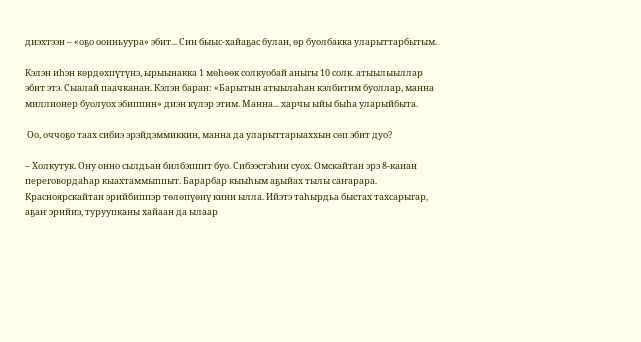диэхтээн – «оҕо оонньуура» эбит... Син быыс-хайаҕас булан, өр буолбакка уларыттарбытым.

Кэлэн иһэн көрдөхпүтүнэ, ырыынакка 1 мөһөөк солкуобай аныгы 10 солк. атыылыыллар эбит этэ. Сыалай паачканан. Кэлэн баран: «Барытын атыылаһан кэлбитим буоллар, манна миллионер буолуох эбиппин» диэн күлэр этим. Манна... харчы ыйы быһа уларыйбыта.

 Оо, оччоҕо таах сибиэ эрэйдэммиккин, манна да уларыттарыаххын сөп эбит дуо?

– Холкутук. Ону онно сылдьан билбэппит буо. Сибээстэһии суох. Омскайтан эрэ 8-канан переговордаһар кыахтаммыппыт. Барарбар кыыһым аҕыйах тылы саҥарара. Красноярскайтан эрийбиппэр төлөпүөнү кини ылла. Ийэтэ таһырдьа быстах тахсарыгар, аҕаҥ эрийиэ, туруупканы хайаан да ылаар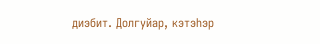диэбит. Долгуйар, кэтэһэр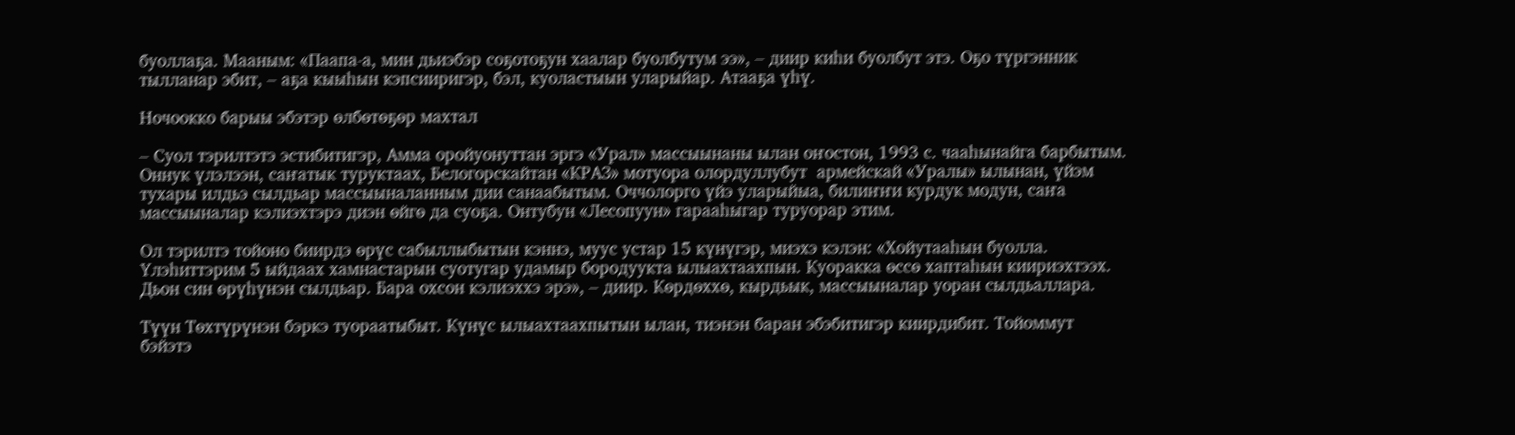буоллаҕа. Мааным: «Паапа-а, мин дьиэбэр соҕотоҕун хаалар буолбутум ээ», – диир киһи буолбут этэ. Оҕо түргэнник тылланар эбит, – аҕа кыыһын кэпсииригэр, бэл, куоластыын уларыйар. Атааҕа үһү.

Ночоокко барыы эбэтэр өлбөтөҕөр махтал

– Суол тэрилтэтэ эстибитигэр, Амма оройуонуттан эргэ «Урал» массыынаны ылан оҥостон, 1993 с. чааһынайга барбытым. Оннук үлэлээн, саҥатык туруктаах, Белогорскайтан «КРАЗ» мотуора олордуллубут  армейскай «Уралы» ылынан, үйэм тухары илдьэ сылдьар массыыналанным дии санаабытым. Оччолорго үйэ уларыйыа, билиҥҥи курдук модун, саҥа массыыналар кэлиэхтэрэ диэн өйгө да суоҕа. Онтубун «Лесопуун» гарааһыгар туруорар этим.

Ол тэрилтэ тойоно биирдэ өрүс сабыллыбытын кэннэ, муус устар 15 күнүгэр, миэхэ кэлэн: «Хойутааһын буолла. Үлэһиттэрим 5 ыйдаах хамнастарын суотугар удамыр бородуукта ылыахтаахпын. Куоракка өссө хаптаһын киириэхтээх. Дьон син өрүһүнэн сылдьар. Бара охсон кэлиэххэ эрэ», – диир. Көрдөххө, кырдьык, массыыналар уоран сылдьаллара.

Түүн Төхтүрүнэн бэркэ туораатыбыт. Күнүс ылыахтаахпытын ылан, тиэнэн баран эбэбитигэр киирдибит. Тойоммут бэйэтэ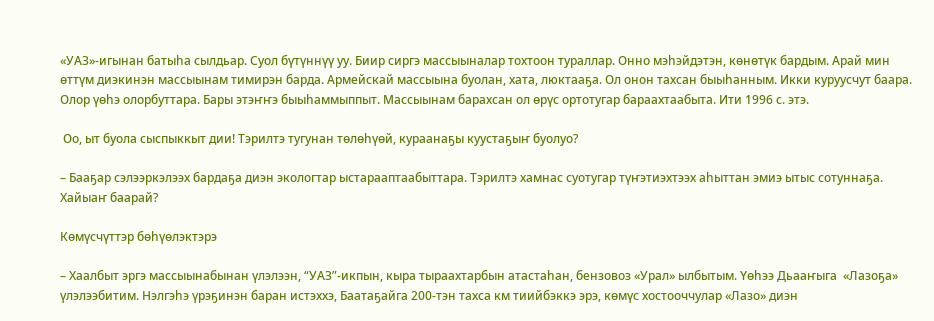«УАЗ»-игынан батыһа сылдьар. Суол бүтүннүү уу. Биир сиргэ массыыналар тохтоон тураллар. Онно мэһэйдэтэн, көнөтүк бардым. Арай мин өттүм диэкинэн массыынам тимирэн барда. Армейскай массыына буолан, хата, люктааҕа. Ол онон тахсан быыһанным. Икки куруусчут баара. Олор үөһэ олорбуттара. Бары этэҥҥэ быыһаммыппыт. Массыынам барахсан ол өрүс ортотугар бараахтаабыта. Ити 1996 с. этэ.

 Оо, ыт буола сыспыккыт дии! Тэрилтэ тугунан төлөһүөй, кураанаҕы куустаҕыҥ буолуо?

– Бааҕар сэлээркэлээх бардаҕа диэн экологтар ыстарааптаабыттара. Тэрилтэ хамнас суотугар түҥэтиэхтээх аһыттан эмиэ ытыс сотуннаҕа. Хайыаҥ баарай?

Көмүсчүттэр бөһүөлэктэрэ

– Хаалбыт эргэ массыынабынан үлэлээн, “УАЗ”-икпын, кыра тыраахтарбын атастаһан, бензовоз «Урал» ылбытым. Үөһээ Дьааҥыга  «Лазоҕа» үлэлээбитим. Нэлгэһэ үрэҕинэн баран истэххэ, Баатаҕайга 200-тэн тахса км тиийбэккэ эрэ, көмүс хостооччулар «Лазо» диэн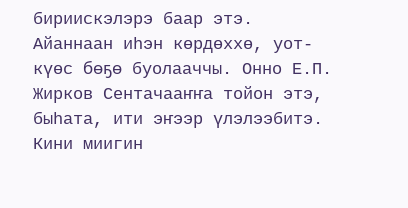бириискэлэрэ баар этэ. Айаннаан иһэн көрдөххө, уот-күөс бөҕө буолааччы. Онно Е.П. Жирков Сентачааҥҥа тойон этэ, быһата, ити эҥээр үлэлээбитэ. Кини миигин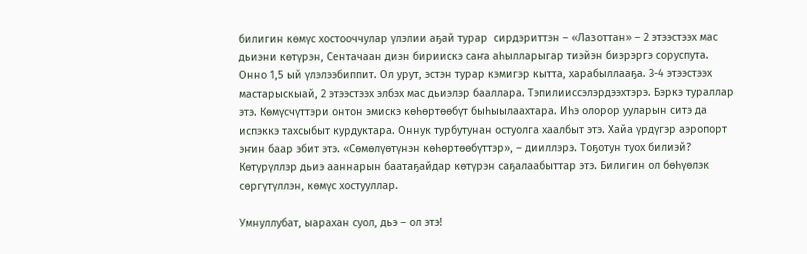билигин көмүс хостооччулар үлэлии аҕай турар  сирдэриттэн – «Лазоттан» – 2 этээстээх мас дьиэни көтүрэн, Сентачаан диэн бириискэ саҥа аһылларыгар тиэйэн биэрэргэ соруспута. Онно 1,5 ый үлэлээбиппит. Ол урут, эстэн турар кэмигэр кытта, харабыллааҕа. 3-4 этээстээх мастарыскыай, 2 этээстээх элбэх мас дьиэлэр бааллара. Тэпилииссэлэрдээхтэрэ. Бэркэ тураллар этэ. Көмүсчүттэри онтон эмискэ көһөртөөбүт быһыылаахтара. Иһэ олорор ууларын ситэ да испэккэ тахсыбыт курдуктара. Оннук турбутунан остуолга хаалбыт этэ. Хайа үрдүгэр аэропорт эҥин баар эбит этэ. «Сөмөлүөтүнэн көһөртөөбүттэр», – дииллэрэ. Тоҕотун туох билиэй?  Көтүрүллэр дьиэ ааннарын баатаҕайдар көтүрэн саҕалаабыттар этэ. Билигин ол бөһүөлэк сөргүтүллэн, көмүс хостууллар.

Умнуллубат, ыарахан суол, дьэ – ол этэ!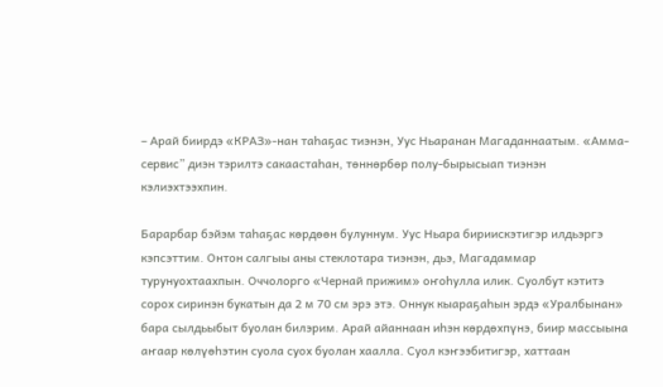– Арай биирдэ «КРАЗ»-нан таһаҕас тиэнэн, Уус Ньаранан Магаданнаатым. «Амма-сервис” диэн тэрилтэ сакаастаһан, төннөрбөр полу-бырысыап тиэнэн кэлиэхтээхпин.

Барарбар бэйэм таһаҕас көрдөөн булуннум. Уус Ньара бириискэтигэр илдьэргэ кэпсэттим. Онтон салгыы аны стеклотара тиэнэн, дьэ, Магадаммар турунуохтаахпын. Оччолорго «Чернай прижим» оҥоһулла илик. Суолбут кэтитэ сорох сиринэн букатын да 2 м 70 см эрэ этэ. Оннук кыараҕаһын эрдэ «Уралбынан» бара сылдьыбыт буолан билэрим. Арай айаннаан иһэн көрдөхпүнэ, биир массыына аҥаар көлүөһэтин суола суох буолан хаалла. Суол кэҥээбитигэр, хаттаан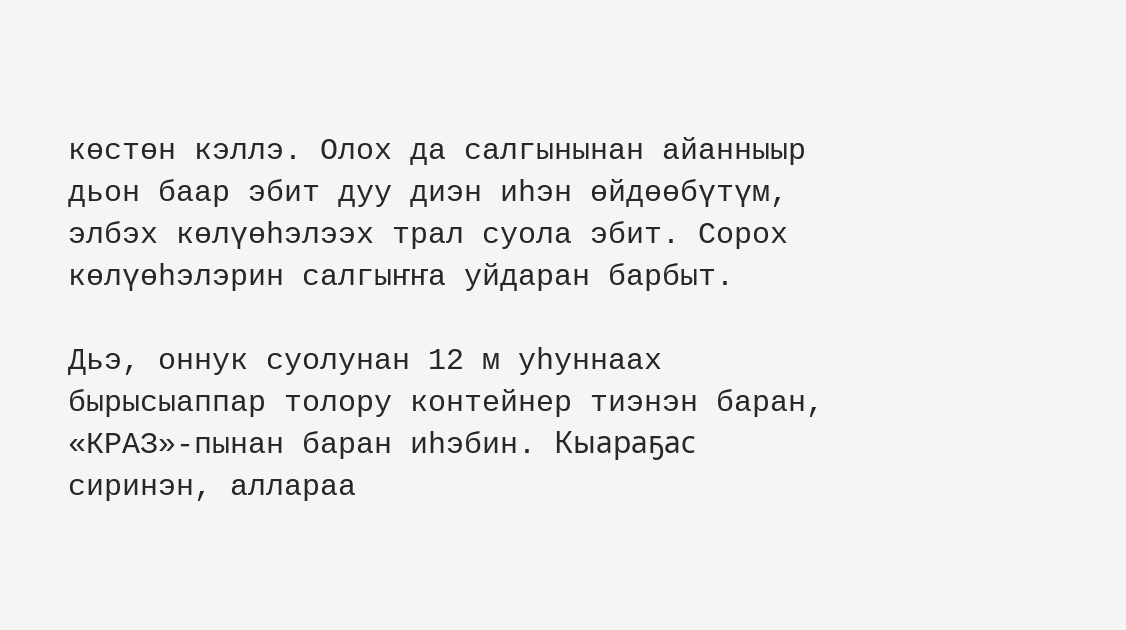көстөн кэллэ. Олох да салгынынан айанныыр дьон баар эбит дуу диэн иһэн өйдөөбүтүм, элбэх көлүөһэлээх трал суола эбит. Сорох көлүөһэлэрин салгыҥҥа уйдаран барбыт.

Дьэ, оннук суолунан 12 м уһуннаах бырысыаппар толору контейнер тиэнэн баран, «КРАЗ»-пынан баран иһэбин. Кыараҕас сиринэн, аллараа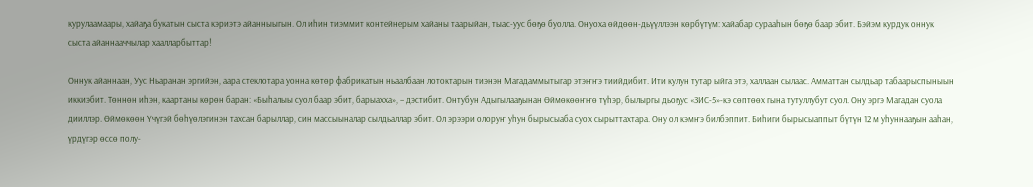курулаамаары, хайаҕа букатын сыста кэриэтэ айанныыгын. Ол иһин тиэммит контейнерым хайаны таарыйан, тыас-уус бөҕө буолла. Онуоха өйдөөн-дьүүллээн көрбүтүм: хайабар сурааһын бөҕө баар эбит. Бэйэм курдук оннук сыста айаннааччылар хаалларбыттар!

Оннук айаннаан, Уус Ньаранан эргийэн, аара стеклотара уонна көтөр фабрикатын ньаалбаан лотоктарын тиэнэн Магадаммытыгар этэҥҥэ тиийдибит. Ити кулун тутар ыйга этэ, халлаан сылаас. Амматтан сылдьар табаарыспыныын иккиэбит. Төннөн иһэн, каартаны көрөн баран: «Быһалыы суол баар эбит, барыахха», – дэстибит. Онтубун Адыгылааҕынан Өймөкөөҥҥө түһэр, былыргы дьоҕус «ЗИС-5»-кэ сөптөөх гына тутуллубут суол. Ону эргэ Магадан суола дииллэр. Өймөкөөн Үчүгэй бөһүөлэгинэн тахсан барыллар, син массыыналар сылдьаллар эбит. Ол эрээри олоруҥ уһун бырысыаба суох сырыттахтара. Ону ол кэмҥэ билбэппит. Биһиги бырысыаппыт бүтүн 12 м уһуннааҕын ааһан, үрдүгэр өссө полу-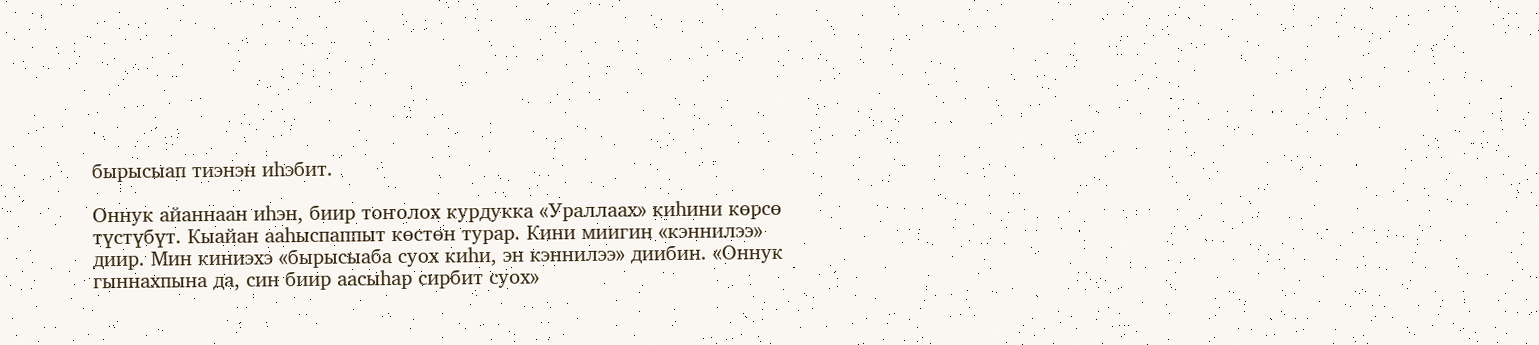бырысыап тиэнэн иһэбит.

Оннук айаннаан иһэн, биир тоҥолох курдукка «Ураллаах» киһини көрсө түстүбүт. Кыайан ааһыспаппыт көстөн турар. Кини миигин «кэннилээ» диир. Мин киниэхэ «бырысыаба суох киһи, эн кэннилээ» диибин. «Оннук гыннахпына да, син биир аасыһар сирбит суох»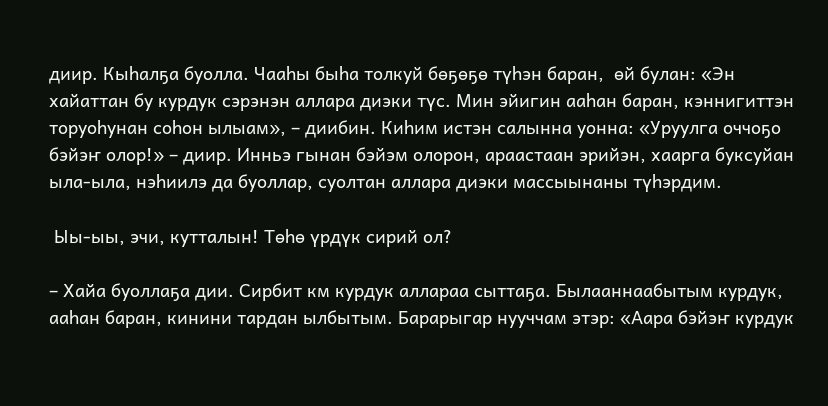диир. Кыһалҕа буолла. Чааһы быһа толкуй бөҕөҕө түһэн баран,  өй булан: «Эн хайаттан бу курдук сэрэнэн аллара диэки түс. Мин эйигин ааһан баран, кэннигиттэн торуоһунан соһон ылыам», – диибин. Киһим истэн салынна уонна: «Уруулга оччоҕо бэйэҥ олор!» – диир. Инньэ гынан бэйэм олорон, араастаан эрийэн, хаарга буксуйан ыла-ыла, нэһиилэ да буоллар, суолтан аллара диэки массыынаны түһэрдим.

 Ыы-ыы, эчи, кутталын! Төһө үрдүк сирий ол?

– Хайа буоллаҕа дии. Сирбит км курдук аллараа сыттаҕа. Былааннаабытым курдук, ааһан баран, кинини тардан ылбытым. Барарыгар нууччам этэр: «Аара бэйэҥ курдук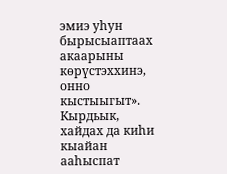эмиэ уһун бырысыаптаах акаарыны көрүстэххинэ, онно кыстыыгыт». Кырдьык, хайдах да киһи кыайан ааһыспат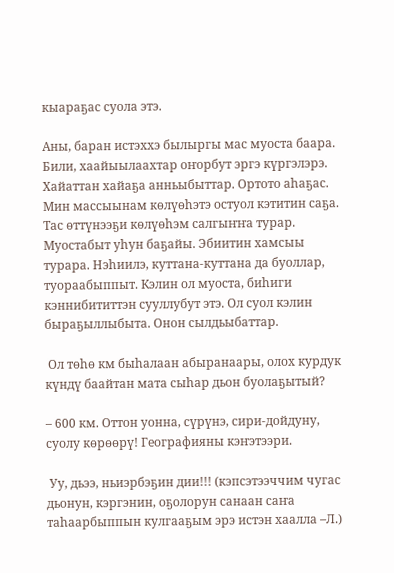кыараҕас суола этэ.

Аны, баран истэххэ былыргы мас муоста баара. Били, хаайыылаахтар оҥорбут эргэ күргэлэрэ. Хайаттан хайаҕа анньыбыттар. Ортото аһаҕас. Мин массыынам көлүөһэтэ остуол кэтитин саҕа. Тас өттүнээҕи көлүөһэм салгыҥҥа турар. Муостабыт уһун баҕайы. Эбиитин хамсыы турара. Нэһиилэ, куттана-куттана да буоллар, туораабыппыт. Кэлин ол муоста, биһиги кэннибититтэн сууллубут этэ. Ол суол кэлин быраҕыллыбыта. Онон сылдьыбаттар.

 Ол төһө км быһалаан абыранаары, олох курдук күндү баайтан мата сыһар дьон буолаҕытый?

– 600 км. Оттон уонна, сүрүнэ, сири-дойдуну, суолу көрөөрү! Географияны кэҥэтээри.

 Уу, дьээ, ньиэрбэҕин дии!!! (кэпсэтээччим чугас дьонун, кэргэнин, оҕолорун санаан саҥа таһаарбыппын кулгааҕым эрэ истэн хаалла –Л.)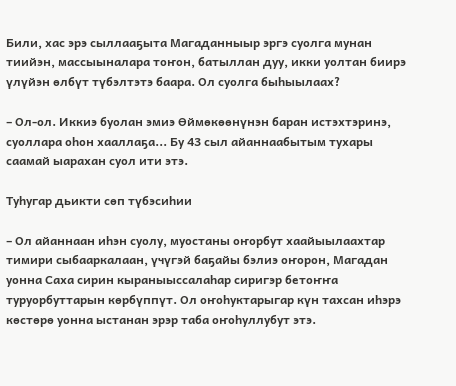Били, хас эрэ сыллааҕыта Магаданныыр эргэ суолга мунан тиийэн, массыыналара тоҥон, батыллан дуу, икки уолтан биирэ үлүйэн өлбүт түбэлтэтэ баара. Ол суолга быһыылаах?

– Ол-ол. Иккиэ буолан эмиэ Өймөкөөнүнэн баран истэхтэринэ, суоллара оһон хааллаҕа... Бу 43 сыл айаннаабытым тухары саамай ыарахан суол ити этэ.

Туһугар дьикти сөп түбэсиһии

– Ол айаннаан иһэн суолу, муостаны оҥорбут хаайыылаахтар тимири сыбааркалаан, үчүгэй баҕайы бэлиэ оҥорон, Магадан уонна Саха сирин кыраныыссалаһар сиригэр бетоҥҥа туруорбуттарын көрбүппүт. Ол оҥоһуктарыгар күн тахсан иһэрэ көстөрө уонна ыстанан эрэр таба оҥоһуллубут этэ.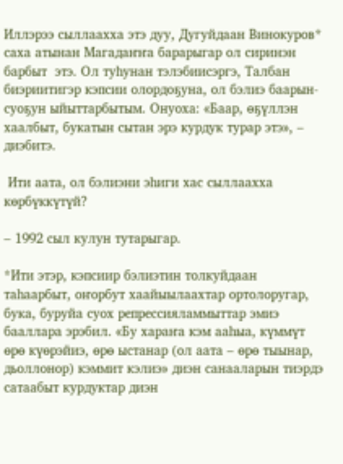Иллэрээ сыллаахха этэ дуу, Дугуйдаан Винокуров* саха атынан Магадаҥҥа барарыгар ол сиринэн барбыт  этэ. Ол туһунан тэлэбиисэргэ, Талбан биэриитигэр кэпсии олордоҕуна, ол бэлиэ баарын-суоҕун ыйыттарбытым. Онуоха: «Баар, өҕүллэн хаалбыт, букатын сытан эрэ курдук турар этэ», – диэбитэ.

 Ити аата, ол бэлиэни эһиги хас сыллаахха көрбүккүтүй?

– 1992 сыл кулун тутарыгар.

*Ити этэр, кэпсиир бэлиэтин толкуйдаан таһаарбыт, оҥорбут хаайыылаахтар ортолоругар, бука, буруйа суох репрессияламмыттар эмиэ бааллара эрэбил. «Бу хараҥа кэм ааһыа, күммүт өрө күөрэйиэ, өрө ыстанар (ол аата – өрө тыынар, дьоллонор) кэммит кэлиэ» диэн санааларын тиэрдэ сатаабыт курдуктар диэн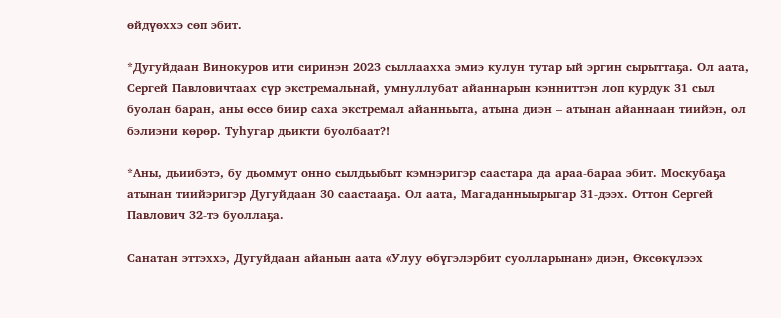өйдүөххэ сөп эбит.

*Дугуйдаан Винокуров ити сиринэн 2023 сыллаахха эмиэ кулун тутар ый эргин сырыттаҕа. Ол аата, Сергей Павловичтаах сүр экстремальнай, умнуллубат айаннарын кэнниттэн лоп курдук 31 сыл буолан баран, аны өссө биир саха экстремал айанньыта, атына диэн – атынан айаннаан тиийэн, ол бэлиэни көрөр. Туһугар дьикти буолбаат?!

*Аны, дьиибэтэ, бу дьоммут онно сылдьыбыт кэмнэригэр саастара да араа-бараа эбит. Москубаҕа атынан тиийэригэр Дугуйдаан 30 саастааҕа. Ол аата, Магаданныырыгар 31-дээх. Оттон Сергей Павлович 32-тэ буоллаҕа.

Санатан эттэххэ, Дугуйдаан айанын аата «Улуу өбүгэлэрбит суолларынан» диэн, Өксөкүлээх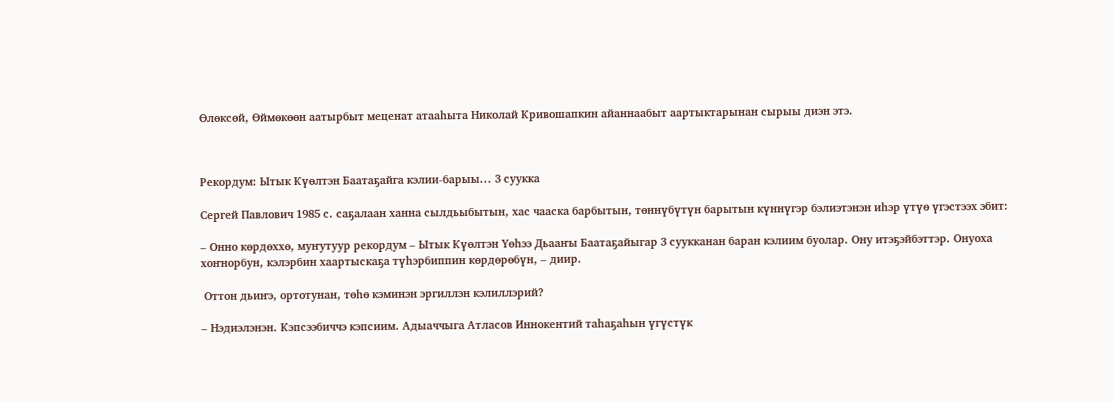Өлөксөй, Өймөкөөн аатырбыт меценат атааһыта Николай Кривошапкин айаннаабыт аартыктарынан сырыы диэн этэ.



Рекордум: Ытык Күөлтэн Баатаҕайга кэлии-барыы... 3 суукка

Сергей Павлович 1985 с. саҕалаан ханна сылдьыбытын, хас чааска барбытын, төннүбүтүн барытын күннүгэр бэлиэтэнэн иһэр үтүө үгэстээх эбит:

– Онно көрдөххө, муҥутуур рекордум – Ытык Күөлтэн Үөһээ Дьааҥы Баатаҕайыгар 3 суукканан баран кэлиим буолар. Ону итэҕэйбэттэр. Онуоха хоҥнорбун, кэлэрбин хаартыскаҕа түһэрбиппин көрдөрөбүн, – диир.

 Оттон дьиҥэ, ортотунан, төһө кэминэн эргиллэн кэлиллэрий?

– Нэдиэлэнэн. Кэпсээбиччэ кэпсиим. Адыаччыга Атласов Иннокентий таһаҕаһын үгүстүк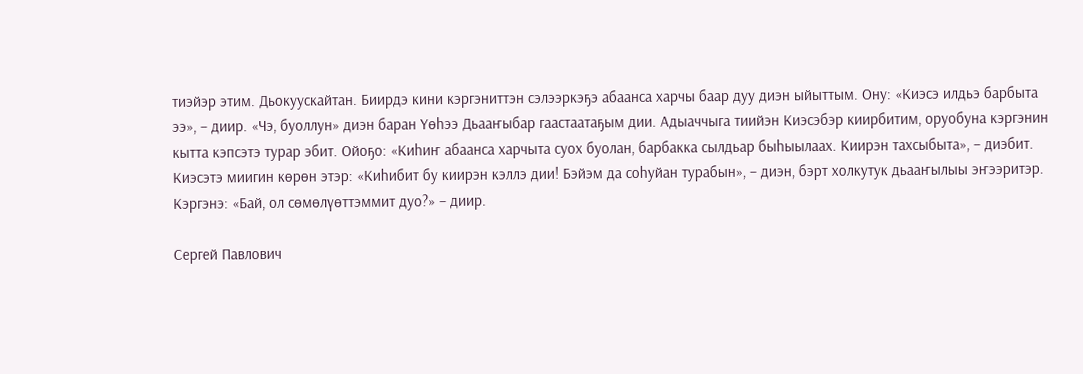тиэйэр этим. Дьокуускайтан. Биирдэ кини кэргэниттэн сэлээркэҕэ абаанса харчы баар дуу диэн ыйыттым. Ону: «Киэсэ илдьэ барбыта ээ», – диир. «Чэ, буоллун» диэн баран Үөһээ Дьааҥыбар гаастаатаҕым дии. Адыаччыга тиийэн Киэсэбэр киирбитим, оруобуна кэргэнин кытта кэпсэтэ турар эбит. Ойоҕо: «Киһиҥ абаанса харчыта суох буолан, барбакка сылдьар быһыылаах. Киирэн тахсыбыта», – диэбит. Киэсэтэ миигин көрөн этэр: «Киһибит бу киирэн кэллэ дии! Бэйэм да соһуйан турабын», – диэн, бэрт холкутук дьааҥылыы эҥээритэр. Кэргэнэ: «Бай, ол сөмөлүөттэммит дуо?» – диир.

Сергей Павлович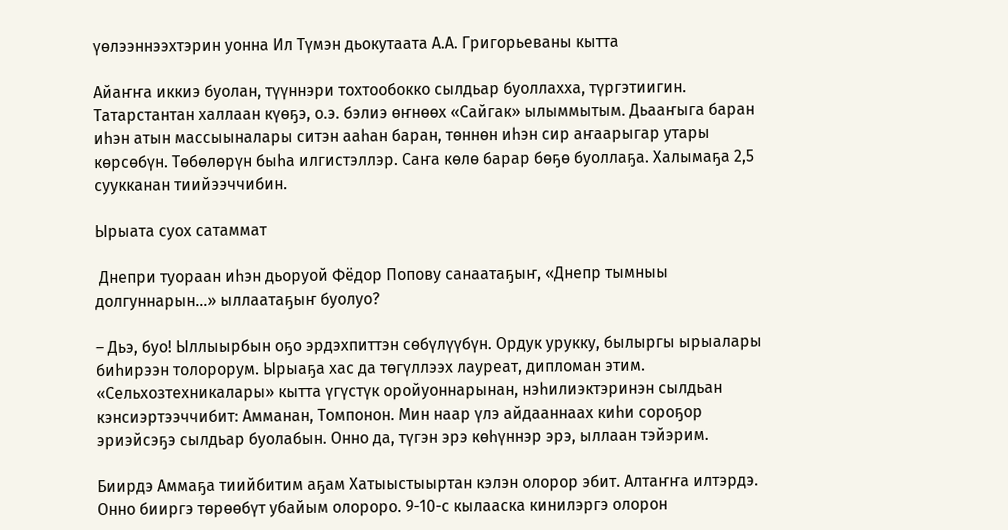үөлээннээхтэрин уонна Ил Түмэн дьокутаата А.А. Григорьеваны кытта

Айаҥҥа иккиэ буолан, түүннэри тохтообокко сылдьар буоллахха, түргэтиигин. Татарстантан халлаан күөҕэ, о.э. бэлиэ өҥнөөх «Сайгак» ылыммытым. Дьааҥыга баран иһэн атын массыыналары ситэн ааһан баран, төннөн иһэн сир аҥаарыгар утары көрсөбүн. Төбөлөрүн быһа илгистэллэр. Саҥа көлө барар бөҕө буоллаҕа. Халымаҕа 2,5 суукканан тиийээччибин.

Ырыата суох сатаммат

 Днепри туораан иһэн дьоруой Фёдор Попову санаатаҕыҥ, «Днепр тымныы долгуннарын...» ыллаатаҕыҥ буолуо?

– Дьэ, буо! Ыллыырбын оҕо эрдэхпиттэн сөбүлүүбүн. Ордук урукку, былыргы ырыалары биһирээн толорорум. Ырыаҕа хас да төгүллээх лауреат, дипломан этим. «Сельхозтехникалары» кытта үгүстүк оройуоннарынан, нэһилиэктэринэн сылдьан кэнсиэртээччибит: Амманан, Томпонон. Мин наар үлэ айдааннаах киһи сороҕор эриэйсэҕэ сылдьар буолабын. Онно да, түгэн эрэ көһүннэр эрэ, ыллаан тэйэрим.

Биирдэ Аммаҕа тиийбитим аҕам Хатыыстыыртан кэлэн олорор эбит. Алтаҥҥа илтэрдэ. Онно бииргэ төрөөбүт убайым олороро. 9-10-с кылааска кинилэргэ олорон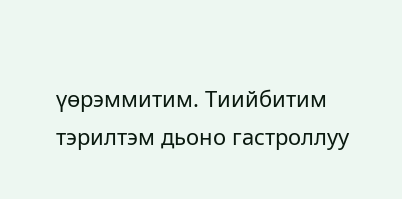үөрэммитим. Тиийбитим тэрилтэм дьоно гастроллуу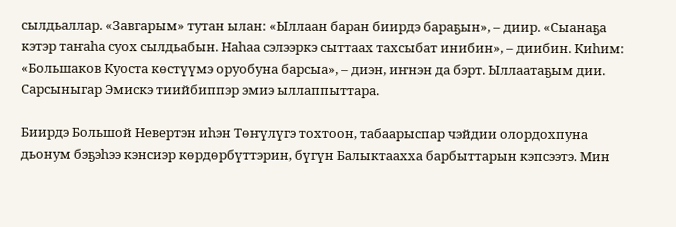сылдьаллар. «Завгарым» тутан ылан: «Ыллаан баран биирдэ бараҕын», – диир. «Сыанаҕа кэтэр таҥаһа суох сылдьабын. Наһаа сэлээркэ сыттаах тахсыбат инибин», – диибин. Киһим: «Большаков Куоста көстүүмэ оруобуна барсыа», – диэн, иҥнэн да бэрт. Ыллаатаҕым дии. Сарсыныгар Эмискэ тиийбиппэр эмиэ ыллаппыттара.

Биирдэ Большой Невертэн иһэн Төҥүлүгэ тохтоон, табаарыспар чэйдии олордохпуна дьонум бэҕэһээ кэнсиэр көрдөрбүттэрин, бүгүн Балыктаахха барбыттарын кэпсээтэ. Мин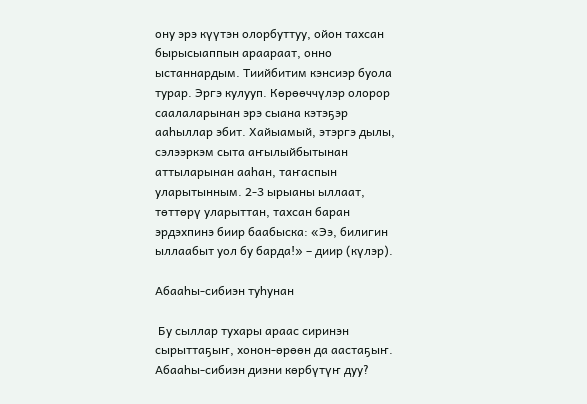ону эрэ күүтэн олорбуттуу, ойон тахсан бырысыаппын араараат, онно ыстаннардым. Тиийбитим кэнсиэр буола турар. Эргэ кулууп. Көрөөччүлэр олорор саалаларынан эрэ сыана кэтэҕэр ааһыллар эбит. Хайыамый, этэргэ дылы, сэлээркэм сыта аҥылыйбытынан аттыларынан ааһан, таҥаспын уларытынным. 2-3 ырыаны ыллаат, төттөрү уларыттан, тахсан баран эрдэхпинэ биир баабыска: «Ээ, билигин ыллаабыт уол бу барда!» – диир (күлэр).

Абааһы-сибиэн туһунан

 Бу сыллар тухары араас сиринэн сырыттаҕыҥ, хонон-өрөөн да аастаҕыҥ. Абааһы-сибиэн диэни көрбүтүҥ дуу?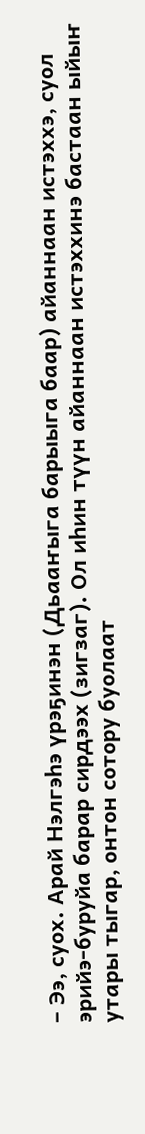– Ээ, суох. Арай Нэлгэһэ үрэҕинэн (Дьааҥыга барыыга баар) айаннаан истэххэ, суол эрийэ-буруйа барар сирдээх (зигзаг). Ол иһин түүн айаннаан истэххинэ бастаан ыйыҥ утары тыгар, онтон сотору буолаат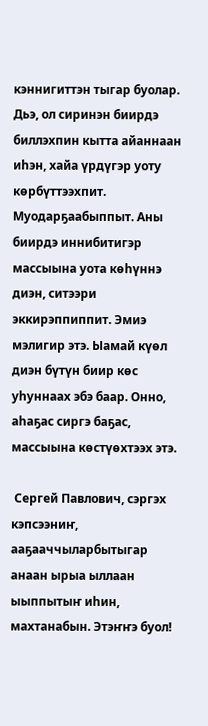кэннигиттэн тыгар буолар. Дьэ, ол сиринэн биирдэ биллэхпин кытта айаннаан иһэн, хайа үрдүгэр уоту көрбүттээхпит. Муодарҕаабыппыт. Аны биирдэ иннибитигэр массыына уота көһүннэ диэн, ситээри эккирэппиппит. Эмиэ мэлигир этэ. Ыамай күөл диэн бүтүн биир көс уһуннаах эбэ баар. Онно, аһаҕас сиргэ баҕас, массыына көстүөхтээх этэ.

 Сергей Павлович, сэргэх кэпсээниҥ, ааҕааччыларбытыгар анаан ырыа ыллаан ыыппытыҥ иһин, махтанабын. Этэҥҥэ буол!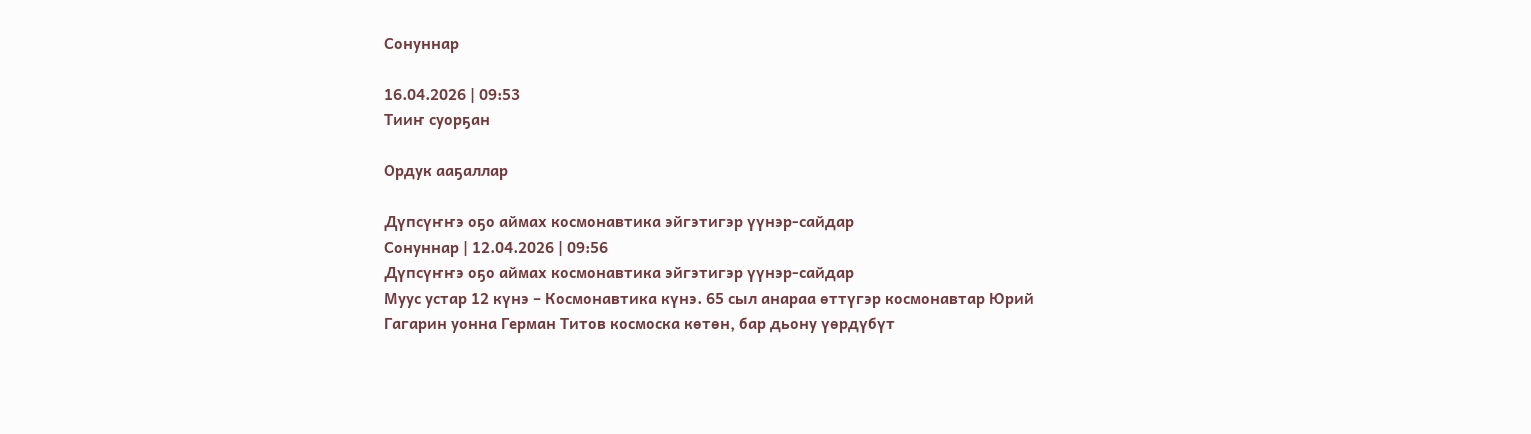Сонуннар

16.04.2026 | 09:53
Тииҥ суорҕан

Ордук ааҕаллар

Дүпсүҥҥэ оҕо аймах космонавтика эйгэтигэр үүнэр-сайдар
Сонуннар | 12.04.2026 | 09:56
Дүпсүҥҥэ оҕо аймах космонавтика эйгэтигэр үүнэр-сайдар
Муус устар 12 күнэ – Космонавтика күнэ. 65 сыл анараа өттүгэр космонавтар Юрий Гагарин уонна Герман Титов космоска көтөн, бар дьону үөрдүбүт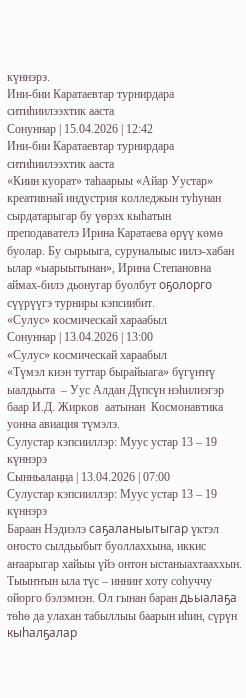күннэрэ.
Ини-бии Каратаевтар турнирдара ситиһиилээхтик ааста
Сонуннар | 15.04.2026 | 12:42
Ини-бии Каратаевтар турнирдара ситиһиилээхтик ааста
«Киин куорат» таһаарыы «Айар Уустар» креативнай индустрия колледжын туһунан  сырдатарыгар бу үөрэх кыһатын преподавателэ Ирина Каратаева өрүү көмө буолар. Бу сырыыга, суруналыыс иилэ-хабан ылар «ыарыытынан», Ирина Степановна аймах-билэ дьонугар буолбут оҕолорго сүүрүүгэ турниры кэпсиибит.
«Сулус» космическай хараабыл
Сонуннар | 13.04.2026 | 13:00
«Сулус» космическай хараабыл
«Түмэл киэн туттар бырайыага» бүгүҥҥү ыалдьыта  – Уус Алдан Дүпсүн нэһилиэгэр баар И.Д. Жирков  аатынан  Космонавтика уонна авиация түмэлэ.
Сулустар кэпсииллэр: Муус устар 13 – 19 күннэрэ
Сынньалаңңа | 13.04.2026 | 07:00
Сулустар кэпсииллэр: Муус устар 13 – 19 күннэрэ
Бараан Нэдиэлэ саҕаланыытыгар үктэл оҥосто сылдьыбыт буоллаххына, иккис аҥаарыгар хайыы үйэ онтон ыстаныахтааххын. Тыыҥҥын ыла түс – инниҥ хоту соһуччу ойорго бэлэмнэн. Ол гынан баран дьыалаҕа төһө да улахан табыллыы баарын иһин, сүрүн кыһалҕалар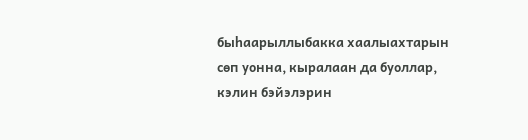быһаарыллыбакка хаалыахтарын сөп уонна, кыралаан да буоллар, кэлин бэйэлэрин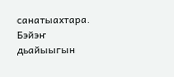санатыахтара. Бэйэҥ дьайыыгын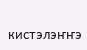кистэлэҥҥэ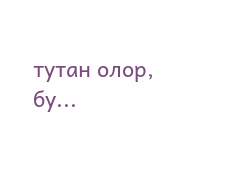тутан олор, бу...